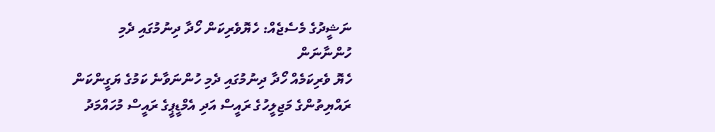ނަޝީދުގެ މެސެޖެއް: ހެޔޮވެރިކަން ހޯދާ ދިނުމުގައި ދެމި ހުންނާނަން
ހެޔޮ ވެރިކަމެއް ހޯދާ ދިނުމުގައި ދެމި ހުންނަވާނެ ކަމުގެ ޔަގީންކަން ރައްޔިތުންގެ މަޖިލީހުގެ ރައީސް އަދި އެމްޑީޕީގެ ރައީސް މުހައްމަދު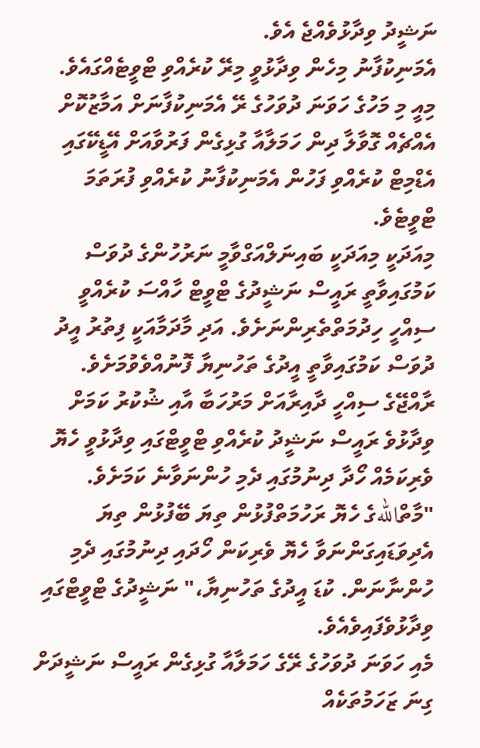ނަޝީދު ވިދާޅުވެއްޖެ އެވެ.
އެމަނިކުފާނު މިހެން ވިދާޅުވީ މިރޭ ކުރެއްވި ޓްވީޓެއްގައެވެ. މިއީ މި މަހުގެ ހަވަނަ ދުވަހުގެ ރޭ އެމަނިކުފާނަށް އަމާޒުކޮށް އެއްޗެއް ގޮވާލާ ދިން ހަމަލާއާ ގުޅިގެން ފަރުވާއަށް އޭޑީކޭގައި އެޑްމިޓް ކުރެއްވި ފަހުން އެމަނިކުފާނު ކުރެއްވި ފުރަތަމަ ޓްވީޓެވެ.
މިއަދަކީ މިއަދަކީ ބައިނަލްއަގްވާމީ ނަރުހުންގެ ދުވަސް ކަމުގައިވާތީ ރައީސް ނަޝީދުގެ ޓްވީޓް ހާއްސަ ކުރެއްވީ ސިއްހީ ހިދުމަތްތެރިންނަށެވެ. އަދި މާދަމާއަކީ ފިތުރު އީދު ދުވަސް ކަމުގައިވާތީ އީދުގެ ތަހުނިޔާ ފޮނުއްވެވުމަށެވެ.
ރާއްޖޭގެ ސިއްހީ ދާއިރާއަށް މަރުހަބާ އާއި ޝުކުރު ކަމަށް ވިދާޅުވެ ރައީސް ނަޝީދު ކުރެއްވި ޓްވީޓްގައި ވިދާޅުވީ ހެޔޮ ވެރިކަމެއް ހޯދާ ދިނުމުގައި ދެމި ހުންނަވާނެ ކަމަށެވެ.
"މާތްاللهގެ ހެޔޮ ރަހުމަތްފުޅުން ތިޔަ ބޭފުޅުން ތިޔަ އެދިވަޑައިގަންނަވާ ހެޔޮ ވެރިކަން ހޯދައި ދިނުމުގައި ދެމި ހުންނާނަން. ކުޑަ އީދުގެ ތަހުނިޔާ،" ނަޝީދުގެ ޓްވީޓްގައި ވިދާޅުވެފައިވެއެވެ.
މެއި ހަވަނަ ދުވަހުގެ ރޭގެ ހަމަލާއާ ގުޅިގެން ރައީސް ނަޝީދަށް ގިނަ ޒަހަމުތަކެއް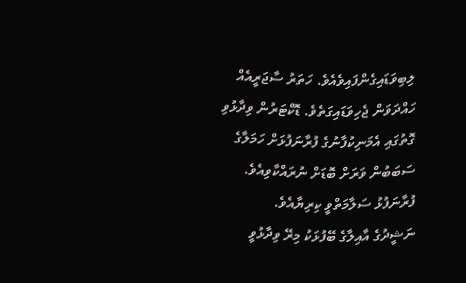ލިބިވަޑައިގެންފައިވެއެވެ. ހަތަރު ސާޖަރީއެއް ހައްދަވަން ޖެހިވަޑައިގަތެވެ. ޑޮކްޓަރުން ވިދާޅުވި ގޮތުގައި އެމަނިކުފާނުގެ ފުރާނަފުޅަށް ހަމަލާގެ ސަބަބުން ވަރަށް ބޮޑަށް ނުރައްކާވިއެވެ. ފުރާނަފުޅު ސަލާމަތްވީ ކިރިޔާއެވެ.
ނަޝީދުގެ އާއިލާގެ ބޭފުޅަކު މިރޭ ވިދާޅުވީ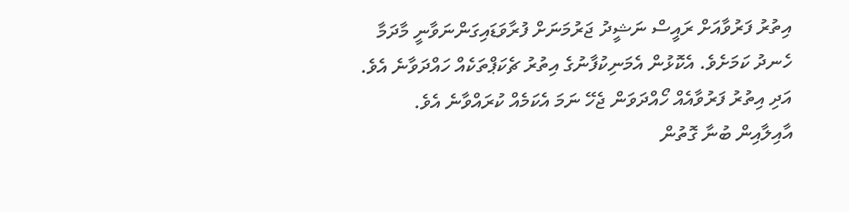އިތުރު ފަރުވާއަށް ރައީސް ނަޝީދު ޖަރުމަނަށް ފުރާވަޑައިގަންނަވާނީ މާދަމާ ހެނދު ކަމަށެވެ. އެކޮޅުން އެމަނިކުފާނުގެ އިތުރު ޗެކަޕްތަކެއް ހައްދަވާނެ އެވެ. އަދި އިތުރު ފަރުވާއެއް ހޯއްދަވަން ޖެހޭ ނަމަ އެކަމެއް ކުރައްވާނެ އެވެ.
އާއިލާއިން ބުނާ ގޮތުން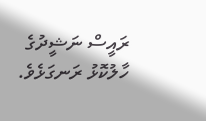ރައީސް ނަޝީދުގެ ހާލުކޮޅު ރަނގަޅެވެ.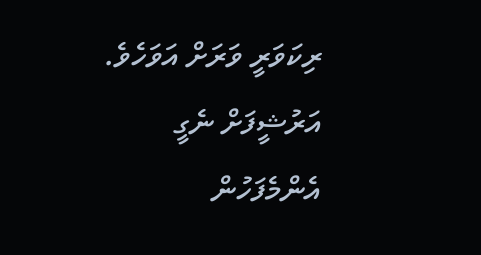ރިކަވަރީ ވަރަށް އަވަހެވެ.
އަރުޝީފަށް ނެގީ
އެންމެފަހުން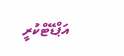އަޕްޑޭޓްކުރީ